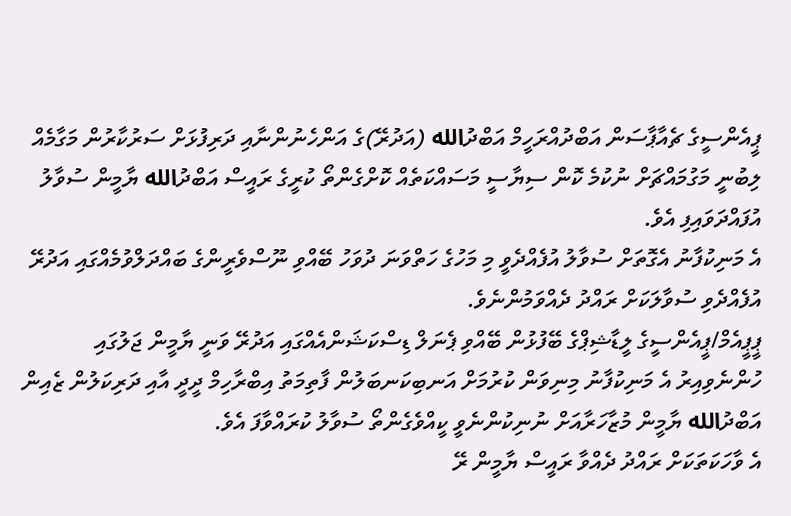ޕީއެންސީގެ ޗެއާޕާސަން އަބްދުއްރަހީމް އަބްދުالله (އަދުރޭ)ގެ އަންހެނުންނާއި ދަރިފުޅަށް ސަރުކާރުން މަގާމެއް ލިބުނީ މަގުމައްޗަށް ނުކުމެ ކޮން ސިޔާސީ މަސައްކަތެއް ކޮށްގެންތޯ ކުރީގެ ރައީސް އަބްދުالله ޔާމީން ސުވާލު އުފައްދަވައިފި އެވެ.
އެ މަނިކުފާނު އެގޮތަށް ސުވާލު އުފެއްދެވީ މި މަހުގެ ހަތްވަނަ ދުވަހު ބޭއްވި ނޫސްވެރީންގެ ބައްދަލްވުމެއްގައި އަދުރޭ އުފެއްދެވި ސުވާލަކަށް ރައްދު ދެއްވަމުންނެވެ.
ޕީޕީއެމް/ޕީއެންސީގެ ލީޑާޝިޕްގެ ބޭފުޅުން ބޭއްވި ޕެނަލް ޑިސްކަޝަންއެއްގައި އަދުރޭ ވަނީ ޔާމީން ޖަލުގައި ހުންނެވިއިރު އެ މަނިކުފާނު މިނިވަން ކުރުމަށް އަނބިކަނބަލުން ފާތިމަތު އިބްރާހިމް ދީދީ އާއި ދަރިކަލުން ޒެއިން އަބްދުالله ޔާމީން މުޒާހަރާއަށް ނުނިކުންނެވީ ކީއްވެގެންތޯ ސުވާލު ކުރައްވާފަ އެވެ.
އެ ވާހަކަތަކަށް ރައްދު ދެއްވާ ރައީސް ޔާމީން ރޭ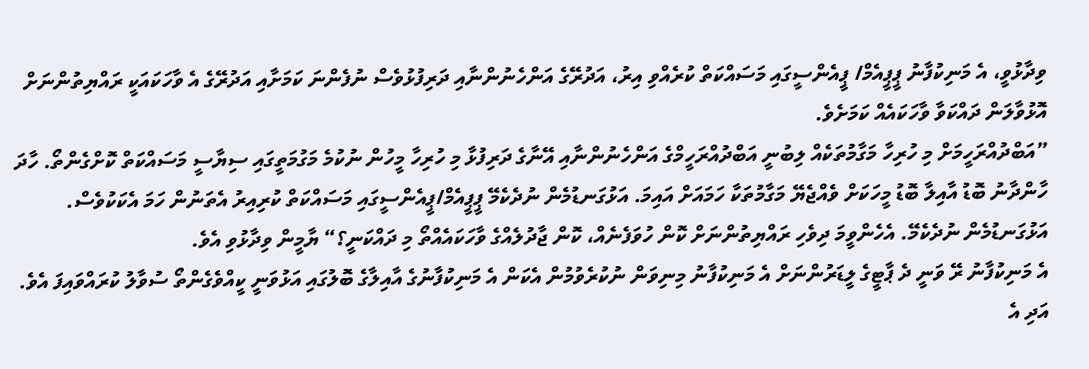ވިދާޅުވީ، އެ މަނިކުފާނު ޕީޕީއެމް/ ޕީއެންސީގައި މަސައްކަތް ކުރެއްވި އިރު، އަދުރޭގެ އަންހެނުންނާއި ދަރިފުޅުވެސް ނުފެންނަ ކަމަށާއި އަދުރޭގެ އެ ވާހަކައަކީ ރައްޔިތުންނަށް އޮޅުވާލަން ދައްކަވާ ވާހަކައެއް ކަމަށެވެ.
”އަބްދުއްރަހީމަށް މި ހުރިހާ މަގާމުތަކެއް ލިބުނީ އަބްދުއްރަހީމްގެ އަންހެނުންނާއި އޭނާގެ ދަރިފުޅާ މި ހުރިހާ މީހުން ނުކުމެ މަގުމަތީގައި ސިޔާސީ މަސައްކަތް ކޮށްގެންތޯ. ހާދަ ހާންދާނު ބޮޑު އާއިލާ ބޮޑު މީހަކަށް ވެއްޖެޔޭ މަގާމުތަކާ ހަމައަށް އައިމަ. އަޅުގަނޑުމެން ނުދެކެމޭ ޕީޕީއެމް/ޕީއެންސީގައި މަސައްކަތް ކުރިއިރު އެތަނުން ހަމަ އެކަކުވެސް. އަޅުގަނޑުމެން ނުދެކެމޭ. އެހެންވީމަ ދިވެހި ރައްޔިތުންނަށް ކޮން ހުވަފެނެއް، ކޮން ޖާދުލެއްގެ ވާހަކައެއްތޯ މި ދައްކަނީ؟“ ޔާމީން ވިދާޅުވި އެވެ.
އެ މަނިކުފާނު ރޭ ވަނީ ދެ ޕާޓީގެ ލީޑަރުންނަށް އެ މަނިކުފާނު މިނިވަން ނުކުރެވުމުން އެކަން އެ މަނިކުފާނުގެ އާއިލާގެ ބޮލުގައި އަޅުވަނީ ކީއްވެގެންތޯ ސުވާލު ކުރައްވައިފަ އެވެ.
އަދި އެ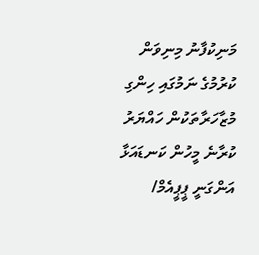މަނިކުފާނު މިނިވަން ކުރުމުގެ ނަމުގައި ހިންގި މުޒާހަރާތަކުން ހައްޔަރު ކުރާނެ މީހުން ކަނޑައަޅާ އަންގަނީ ޕީޕީއެމް/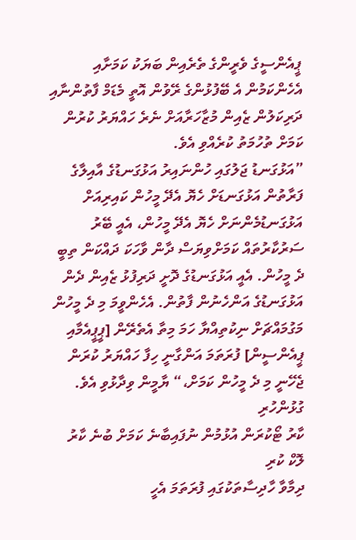ޕީއެންސީގެ ވެރީންގެ ތެރެއިން ބަޔަކު ކަމަށާއި އެހެންކަމުން އެ ބޭފުޅުންގެ ރޭވުން އޮތީ މެޑަމް ފާތުންނާއި ދަރިކަލުން ޒެއިން މުޒާހަރާއަށް ނެރެ ހައްޔަރު ކުރުން ކަމަށް ތުހުމަތު ކުރެއްވި އެވެ.
”އަޅުގަނޑު ޖަލުގައި ހުންނައިރު އަޅުގަނޑުގެ އާއިލާގެ ފަރާތުން އަޅުގަނޑަށް ހެޔޮ އެދޭ މީހުން ކައިރިއަށް އަޅުގަނޑުމެންނަށް ހެޔޮ އެދޭ މީހުން، އެއީ ބޭރު ސަރުކާރުތައް ކަމަށްވިޔަސް ދާން ވާހަކަ ދައްކަން ތިބީ ދެ މީހުން. އެއީ އަޅުގަނޑުގެ ދޮށީ ދަރިފުޅު ޒެއިން ދެން އަޅުގަނޑުގެ އަންހެނުން ފާތުން. އެހެންވީމަ މި ދެ މީހުން މަގުމައްޗަށް ނިކުތިއްޔާ ހަމަ މިތާ އެތެރޭން [ޕީޕީއެމާއި ޕީއެންސީން] ފުރަތަމަ އަންގާނީ ހިފާ ހައްޔަރު ކުރަން ޖެހޭނީ މި ދެ މީހުން ކަމަށް،“ ޔާމީން ވިދާޅުވި އެވެ.
ގުޅުންހުރި
ކާރު ޓޯކުރަން އުޅުމުން ނުފައިބާނެ ކަމަށް ބުނެ ކާރު ލޮކް ކުރި
ދިމާވާ ހާދިސާތަކުގައި ފުރަތަމަ އެހީ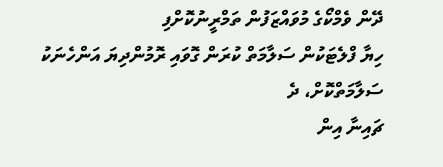ދޭން ވެމްކޯގެ މުވައްޒަފުން ތަމްރީނުކޮށްފި
ހިޔާ ފްލެޓަކުން ސަލާމަތް ކުރަން ގޮވައި ރޮމުންދިޔަ އަންހެނަކު ސަލާމަތްކޮށް، ދެ
ޗައިނާ އިން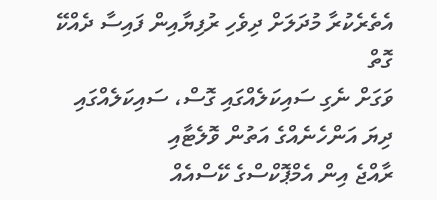އެތެރެކުރާ މުދަލަށް ދިވެހި ރުފިޔާއިން ފައިސާ ދެއްކޭ ގޮތް
ވަގަށް ނެގި ސައިކަލެއްގައި ގޮސް، ސައިކަލެއްގައި ދިޔަ އަންހެނެއްގެ އަތުން ވޮލެޓާއި
ރާއްޖެ އިން އެމްޕޮކްސްގެ ކޭސްއެއް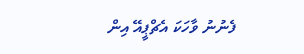ފެނުނު ވާހަކަ އެޗްޕީއޭ އިން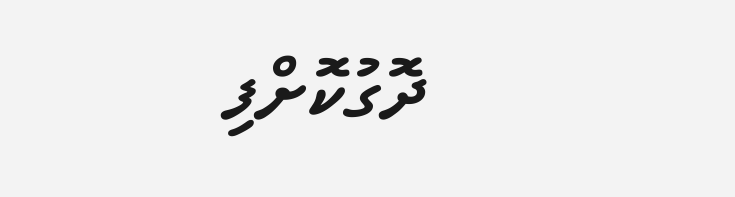ދޮގުކޮށްފި